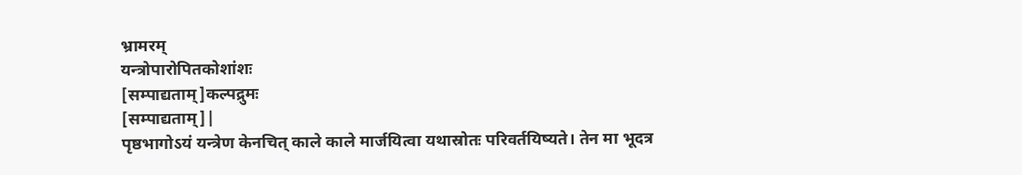भ्रामरम्
यन्त्रोपारोपितकोशांशः
[सम्पाद्यताम्]कल्पद्रुमः
[सम्पाद्यताम्]|
पृष्ठभागोऽयं यन्त्रेण केनचित् काले काले मार्जयित्वा यथास्रोतः परिवर्तयिष्यते। तेन मा भूदत्र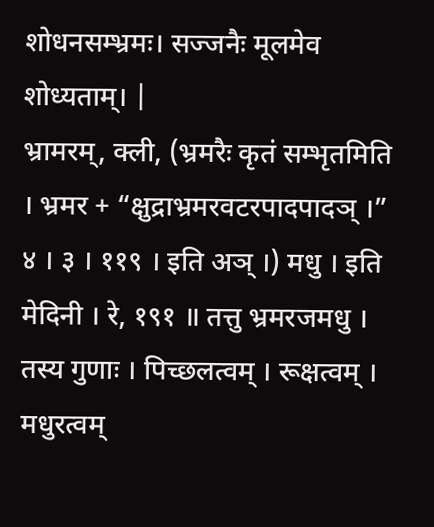शोधनसम्भ्रमः। सज्जनैः मूलमेव शोध्यताम्। |
भ्रामरम्, क्ली, (भ्रमरैः कृतं सम्भृतमिति । भ्रमर + “क्षुद्राभ्रमरवटरपादपादञ् ।” ४ । ३ । ११९ । इति अञ् ।) मधु । इति मेदिनी । रे, १९१ ॥ तत्तु भ्रमरजमधु । तस्य गुणाः । पिच्छलत्वम् । रूक्षत्वम् । मधुरत्वम्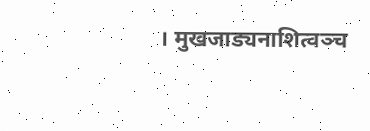। मुखजाड्यनाशित्वञ्च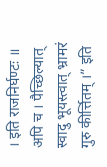। इति राजनिर्घण्टः ॥ अपि च । पैच्छिल्यात् स्वादु भूयस्त्वात् भ्रामरं गुरु कीर्त्तितम् ।” इति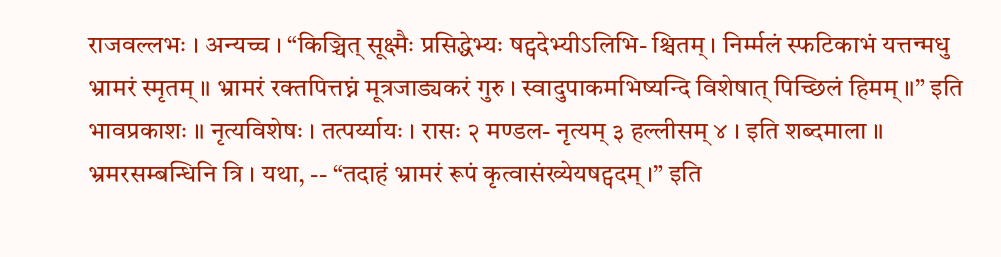राजवल्लभः । अन्यच्च । “किञ्चित् सूक्ष्मैः प्रसिद्धेभ्यः षट्पदेभ्यीऽलिभि- श्चितम् । निर्म्मलं स्फटिकाभं यत्तन्मधु भ्रामरं स्मृतम् ॥ भ्रामरं रक्तपित्तघ्नं मूत्रजाड्यकरं गुरु । स्वादुपाकमभिष्यन्दि विशेषात् पिच्छिलं हिमम् ॥” इति भावप्रकाशः ॥ नृत्यविशेषः । तत्पर्य्यायः । रासः २ मण्डल- नृत्यम् ३ हल्लीसम् ४ । इति शब्दमाला ॥ भ्रमरसम्बन्धिनि त्रि । यथा, -- “तदाहं भ्रामरं रूपं कृत्वासंख्येयषट्पदम् ।” इति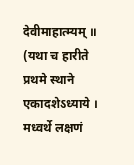देवीमाहात्म्यम् ॥ (यथा च हारीते प्रथमे स्थाने एकादशेऽध्याये । मध्वर्थे लक्षणं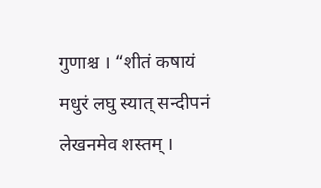गुणाश्च । “शीतं कषायं मधुरं लघु स्यात् सन्दीपनं लेखनमेव शस्तम् ।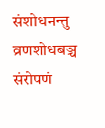संशोधनन्तु व्रणशोधबञ्च संरोपणं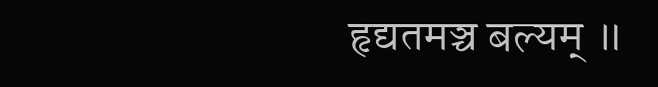हृद्यतमञ्च बल्यम् ॥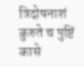त्रिदोषनाशं कुरुते च पुष्टिं कासे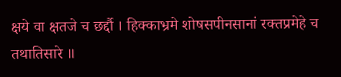क्षये वा क्षतजे च छर्द्दौ । हिक्काभ्रमे शोषसपीनसानां रक्तप्रमेहे च तथातिसारे ॥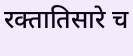रक्तातिसारे च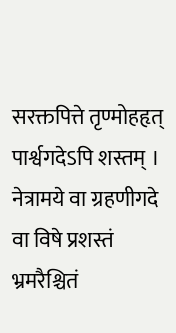सरक्तपित्ते तृण्मोहहृत् पार्श्वगदेऽपि शस्तम् । नेत्रामये वा ग्रहणीगदे वा विषे प्रशस्तं भ्रमरैश्चितं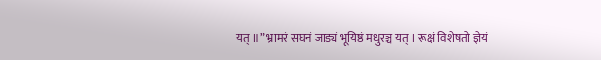यत् ॥” भ्रामरं सघनं जाड्यं भूयिष्ठं मधुरञ्च यत् । रूक्षं विशेषतो ज्ञेयं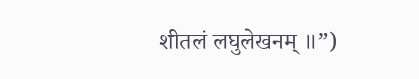शीतलं लघुलेखनम् ॥”)